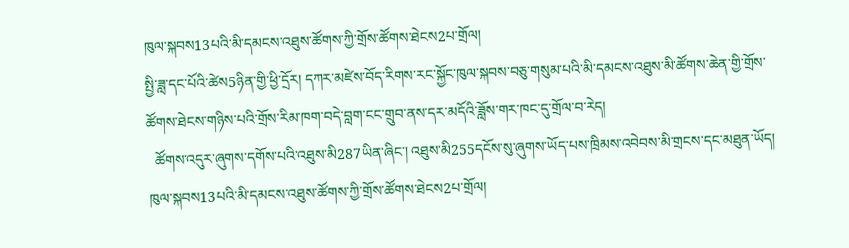ཁུལ་སྐབས13པའི་མི་དམངས་འཐུས་ཚོགས་ཀྱི་གྲོས་ཚོགས་ཐེངས2པ་གྲོལ།
སྤྱི་ཟླ་དང་པོའི་ཚེས5ཉིན་གྱི་ཕྱི་དྲོར། དཀར་མཛེས་བོད་རིགས་རང་སྐྱོང་ཁུལ་སྐབས་བཅུ་གསུམ་པའི་མི་དམངས་འཐུས་མི་ཚོགས་ཆེན་གྱི་གྲོས་ཚོགས་ཐེངས་གཉིས་པའི་གྲོས་རིམ་ཁག་བདེ་བླག་ངང་གྲུབ་ནས་དར་མདོའི་ཟློས་གར་ཁང་དུ་གྲོལ་བ་རེད།
  ཚོགས་འདུར་ཞུགས་དགོས་པའི་འཐུས་མི287ཡིན་ཞིང་། འཐུས་མི255དངོས་སུ་ཞུགས་ཡོད་པས་ཁྲིམས་འབེབས་མི་གྲངས་དང་མཐུན་ཡོད།
ཁུལ་སྐབས13པའི་མི་དམངས་འཐུས་ཚོགས་ཀྱི་གྲོས་ཚོགས་ཐེངས2པ་གྲོལ།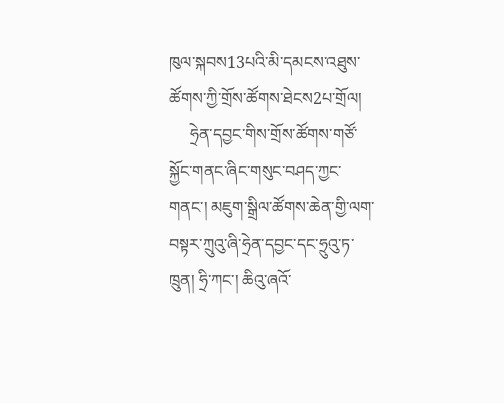ཁུལ་སྐབས13པའི་མི་དམངས་འཐུས་ཚོགས་ཀྱི་གྲོས་ཚོགས་ཐེངས2པ་གྲོལ།
     ཧྲེན་དབྱང་གིས་གྲོས་ཚོགས་གཙོ་སྐྱོང་གནང་ཞིང་གསུང་བཤད་ཀྱང་གནང་། མཇུག་སྒྲིལ་ཚོགས་ཆེན་གྱི་ལག་བསྟར་ཀྲུའུ་ཞི་ཧྲེན་དབྱང་དང་ཧྲུའུ་ཏ་ཁྲུན། ཧྲི་ཀང་། ཆིའུ་ཞའོ་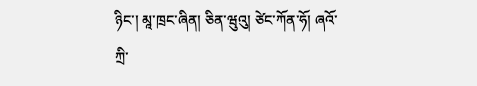ཉིང་། མཱ་ཁྲང་ཞིན། ཅིན་ཝུའུ། ཙེང་ཀོན་ཧོ། ཞའོ་ཀྲི་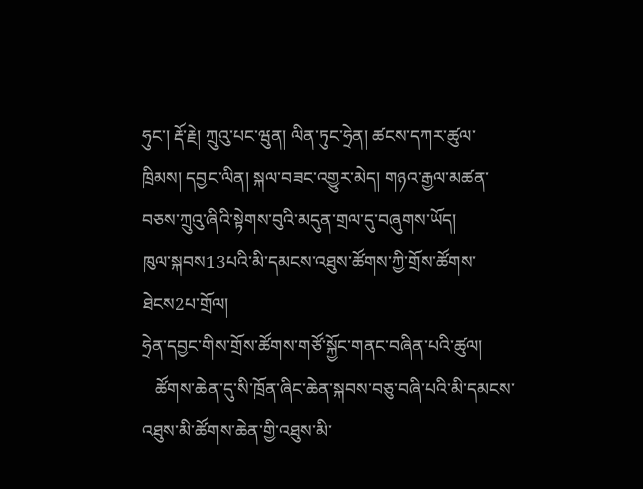ཧུང་། རྡོ་རྗེ། ཀྲུའུ་པང་ཝུན། ལིན་ཏུང་ཧྲེན། ཚངས་དཀར་ཚུལ་ཁྲིམས། དབྱང་ལིན། སྐལ་བཟང་འགྱུར་མེད། གཉའ་རྒྱལ་མཚན་བཅས་ཀྲུའུ་ཞིའི་སྟེགས་བུའི་མདུན་གྲལ་དུ་བཞུགས་ཡོད།
ཁུལ་སྐབས13པའི་མི་དམངས་འཐུས་ཚོགས་ཀྱི་གྲོས་ཚོགས་ཐེངས2པ་གྲོལ།
ཧྲེན་དབྱང་གིས་གྲོས་ཚོགས་གཙོ་སྐྱོང་གནང་བཞིན་པའི་ཚུལ།
   ཚོགས་ཆེན་དུ་སི་ཁྲོན་ཞིང་ཆེན་སྐབས་བཅུ་བཞི་པའི་མི་དམངས་འཐུས་མི་ཚོགས་ཆེན་གྱི་འཐུས་མི་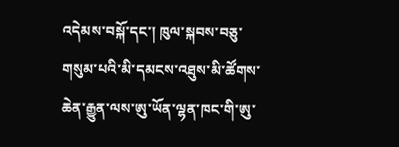འདེམས་བསྐོ་དང་། ཁུལ་སྐབས་བཅུ་གསུམ་པའི་མི་དམངས་འཐུས་མི་ཚོགས་ཆེན་རྒྱུན་ལས་ཨུ་ཡོན་ལྷན་ཁང་གི་ཨུ་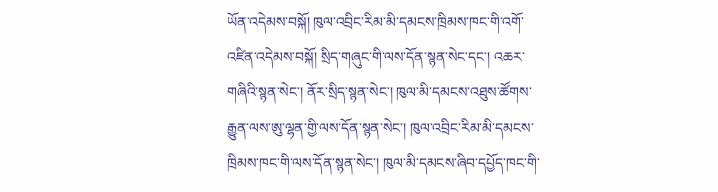ཡོན་འདེམས་བསྐོ། ཁུལ་འབྲིང་རིམ་མི་དམངས་ཁྲིམས་ཁང་གི་འགོ་འཛིན་འདེམས་བསྐོ། སྲིད་གཞུང་གི་ལས་དོན་སྙན་སེང་དང་། འཆར་གཞིའི་སྙན་སེང་། ནོར་སྲིད་སྙན་སེང་། ཁུལ་མི་དམངས་འཐུས་ཚོགས་རྒྱུན་ལས་ཨུ་ལྷན་གྱི་ལས་དོན་སྙན་སེང་། ཁུལ་འབྲིང་རིམ་མི་དམངས་ཁྲིམས་ཁང་གི་ལས་དོན་སྙན་སེང་། ཁུལ་མི་དམངས་ཞིབ་དཔྱོད་ཁང་གི་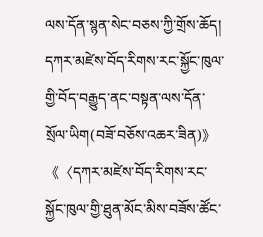ལས་དོན་སྙན་སེང་བཅས་ཀྱི་གྲོས་ཆོད། དཀར་མཛེས་བོད་རིགས་རང་སྐྱོང་ཁུལ་གྱི་བོད་བརྒྱུད་ནང་བསྟན་ལས་དོན་སྲོལ་ཡིག(བཟོ་བཅོས་འཆར་ཟིན)》《〈དཀར་མཛེས་བོད་རིགས་རང་སྐྱོང་ཁུལ་གྱི་ཐུན་མོང་མིས་བཟོས་ཚོང་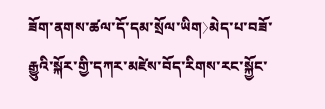ཟོག་ནགས་ཚལ་དོ་དམ་སྲོལ་ཡིག〉མེད་པ་བཟོ་རྒྱུའི་སྐོར་གྱི་དཀར་མཛེས་བོད་རིགས་རང་སྐྱོང་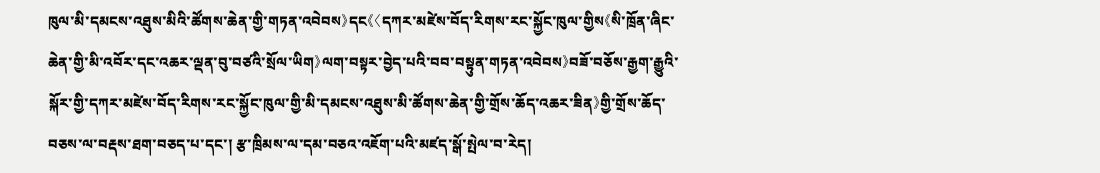ཁུལ་མི་དམངས་འཐུས་མིའི་ཚོགས་ཆེན་གྱི་གཏན་འབེབས》དང《〈དཀར་མཛེས་བོད་རིགས་རང་སྐྱོང་ཁུལ་གྱིས《སི་ཁྲོན་ཞིང་ཆེན་གྱི་མི་འབོར་དང་འཆར་ལྡན་བུ་བཙའི་སྲོལ་ཡིག》ལག་བསྟར་བྱེད་པའི་བབ་བསྟུན་གཏན་འབེབས》བཟོ་བཅོས་རྒྱག་རྒྱུའི་སྐོར་གྱི་དཀར་མཛེས་བོད་རིགས་རང་སྐྱོང་ཁུལ་གྱི་མི་དམངས་འཐུས་མི་ཚོགས་ཆེན་གྱི་གྲོས་ཆོད་འཆར་ཟིན》གྱི་གྲོས་ཆོད་བཅས་ལ་བརྡས་ཐག་བཅད་པ་དང་། རྩ་ཁྲིམས་ལ་དམ་བཅའ་འཇོག་པའི་མཛད་སྒོ་སྤེལ་བ་རེད།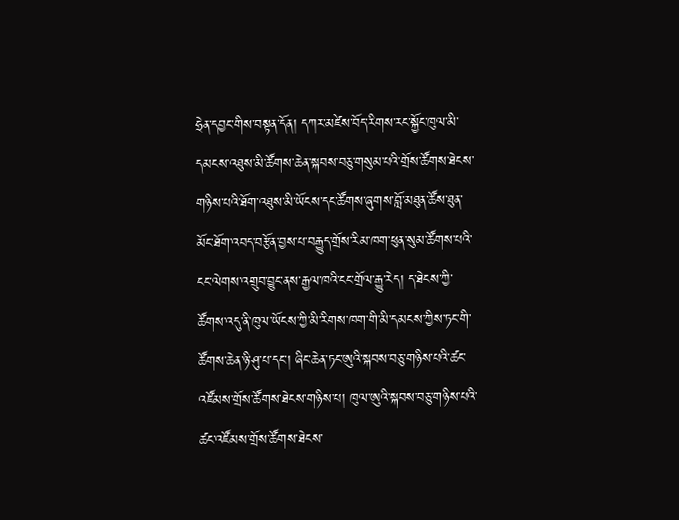ཧྲེན་དབྱང་གིས་བསྟན་དོན། དཀར་མཛེས་བོད་རིགས་རང་སྐྱོང་ཁུལ་མི་དམངས་འཐུས་མི་ཚོགས་ཆེན་སྐབས་བཅུ་གསུམ་པའི་གྲོས་ཚོགས་ཐེངས་གཉིས་པའི་ཐོག་འཐུས་མི་ཡོངས་དང་ཚོགས་ཞུགས་བློ་མཐུན་ཚོས་ཐུན་མོང་ཐོག་འབད་བརྩོན་བྱས་པ་བརྒྱུད་གྲོས་རིམ་ཁག་ཕུན་སུམ་ཚོགས་པའི་ངང་ལེགས་འགྲུབ་བྱུང་ནས་རྒྱལ་ཁའི་ངང་གྲོལ་རྒྱུ་རེད། ད་ཐེངས་ཀྱི་ཚོགས་འདུ་ནི་ཁུལ་ཡོངས་ཀྱི་མི་རིགས་ཁག་གི་མི་དམངས་ཀྱིས་ཏང་གི་ཚོགས་ཆེན་ཉི་ཤུ་པ་དང་། ཞིང་ཆེན་ཏང་ཨུའི་སྐབས་བཅུ་གཉིས་པའི་ཚང་འཛོམས་གྲོས་ཚོགས་ཐེངས་གཉིས་པ། ཁུལ་ཨུའི་སྐབས་བཅུ་གཉིས་པའི་ཚང་འཛོམས་གྲོས་ཚོགས་ཐེངས་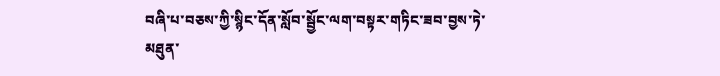བཞི་པ་བཅས་ཀྱི་སྙིང་དོན་སློབ་སྦྱོང་ལག་བསྟར་གཏིང་ཟབ་བྱས་ཏེ་མཐུན་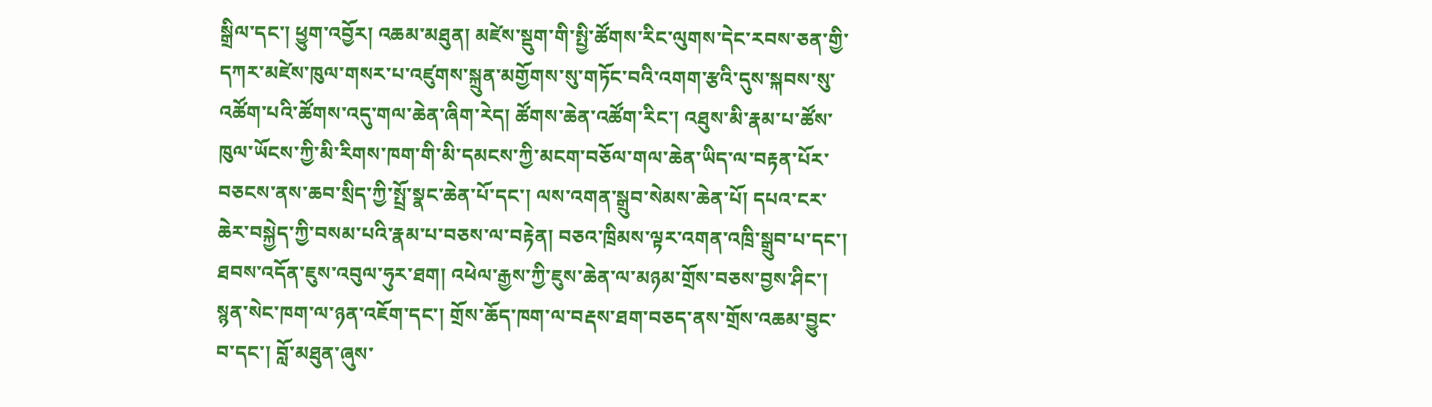སྒྲིལ་དང་། ཕྱུག་འབྱོར། འཆམ་མཐུན། མཛེས་སྡུག་གི་སྤྱི་ཚོགས་རིང་ལུགས་དེང་རབས་ཅན་གྱི་དཀར་མཛེས་ཁུལ་གསར་པ་འཛུགས་སྐྲུན་མགྱོགས་སུ་གཏོང་བའི་འགག་རྩའི་དུས་སྐབས་སུ་འཚོག་པའི་ཚོགས་འདུ་གལ་ཆེན་ཞིག་རེད། ཚོགས་ཆེན་འཚོག་རིང་། འཐུས་མི་རྣམ་པ་ཚོས་ཁུལ་ཡོངས་ཀྱི་མི་རིགས་ཁག་གི་མི་དམངས་ཀྱི་མངག་བཅོལ་གལ་ཆེན་ཡིད་ལ་བརྟན་པོར་བཅངས་ནས་ཆབ་སྲིད་ཀྱི་སྤྲོ་སྣང་ཆེན་པོ་དང་། ལས་འགན་སྒྲུབ་སེམས་ཆེན་པོ། དཔའ་ངར་ཆེར་བསྐྱེད་ཀྱི་བསམ་པའི་རྣམ་པ་བཅས་ལ་བརྟེན། བཅའ་ཁྲིམས་ལྟར་འགན་འཁྲི་སྒྲུབ་པ་དང་། ཐབས་འདོན་ཇུས་འབུལ་ཧུར་ཐག། འཕེལ་རྒྱས་ཀྱི་ཇུས་ཆེན་ལ་མཉམ་གྲོས་བཅས་བྱས་ཤིང་། སྙན་སེང་ཁག་ལ་ཉན་འཇོག་དང་། གྲོས་ཆོད་ཁག་ལ་བརྡས་ཐག་བཅད་ནས་གྲོས་འཆམ་བྱུང་བ་དང་། བློ་མཐུན་ཞུས་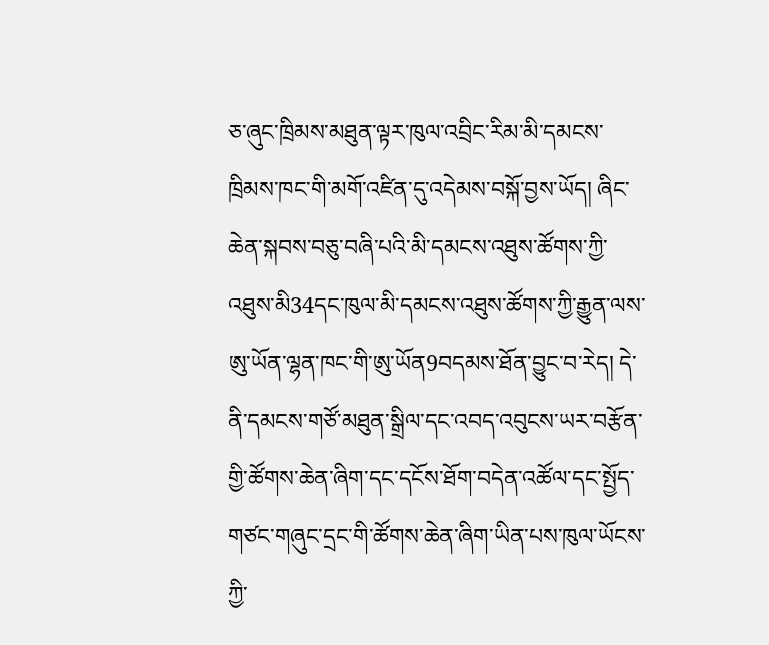ཅ་ཞུང་ཁྲིམས་མཐུན་ལྟར་ཁུལ་འབྲིང་རིམ་མི་དམངས་ཁྲིམས་ཁང་གི་མགོ་འཛིན་དུ་འདེམས་བསྐོ་བྱས་ཡོད། ཞིང་ཆེན་སྐབས་བཅུ་བཞི་པའི་མི་དམངས་འཐུས་ཚོགས་ཀྱི་འཐུས་མི34དང་ཁུལ་མི་དམངས་འཐུས་ཚོགས་ཀྱི་རྒྱུན་ལས་ཨུ་ཡོན་ལྷན་ཁང་གི་ཨུ་ཡོན9བདམས་ཐོན་བྱུང་བ་རེད། དེ་ནི་དམངས་གཙོ་མཐུན་སྒྲིལ་དང་འབད་འབུངས་ཡར་བརྩོན་གྱི་ཚོགས་ཆེན་ཞིག་དང་དངོས་ཐོག་བདེན་འཚོལ་དང་སྤྱོད་གཙང་གཞུང་དྲང་གི་ཚོགས་ཆེན་ཞིག་ཡིན་པས་ཁུལ་ཡོངས་ཀྱི་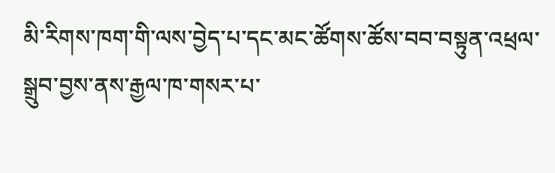མི་རིགས་ཁག་གི་ལས་བྱེད་པ་དང་མང་ཚོགས་ཚོས་བབ་བསྟུན་འཕྲལ་སྒྲུབ་བྱས་ནས་རྒྱལ་ཁ་གསར་པ་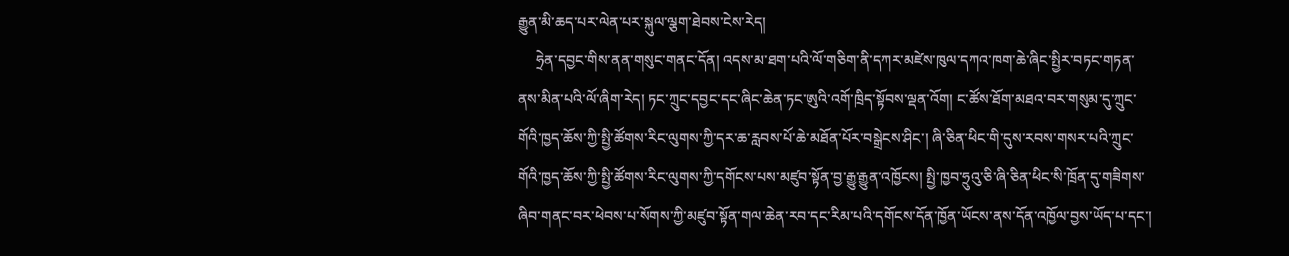རྒྱུན་མི་ཆད་པར་ལེན་པར་སྐུལ་ལྕག་ཐེབས་ངེས་རེད།
     ཧྲེན་དབྱང་གིས་ནན་གསུང་གནང་དོན། འདས་མ་ཐག་པའི་ལོ་གཅིག་ནི་དཀར་མཛེས་ཁུལ་དཀའ་ཁག་ཆེ་ཞིང་སྤྱིར་བཏང་གཏན་ནས་མིན་པའི་ལོ་ཞིག་རེད། ཏང་ཀྲུང་དབྱང་དང་ཞིང་ཆེན་ཏང་ཨུའི་འགོ་ཁྲིད་སྟོབས་ལྡན་འོག། ང་ཚོས་ཐོག་མཐའ་བར་གསུམ་དུ་ཀྲུང་གོའི་ཁྱད་ཆོས་ཀྱི་སྤྱི་ཚོགས་རིང་ལུགས་ཀྱི་དར་ཆ་རླབས་པོ་ཆེ་མཐོན་པོར་བསྒྲེངས་ཤིང་། ཞི་ཅིན་ཕིང་གི་དུས་རབས་གསར་པའི་ཀྲུང་གོའི་ཁྱད་ཆོས་ཀྱི་སྤྱི་ཚོགས་རིང་ལུགས་ཀྱི་དགོངས་པས་མཛུབ་སྟོན་བྱ་རྒྱུ་རྒྱུན་འཁྱོངས། སྤྱི་ཁྱབ་ཧྲུའུ་ཅི་ཞི་ཅིན་ཕིང་སི་ཁྲོན་དུ་གཟིགས་ཞིབ་གནང་བར་ཕེབས་པ་སོགས་ཀྱི་མཛུབ་སྟོན་གལ་ཆེན་རབ་དང་རིམ་པའི་དགོངས་དོན་ཁྱོན་ཡོངས་ནས་དོན་འཁྱོལ་བྱས་ཡོད་པ་དང་།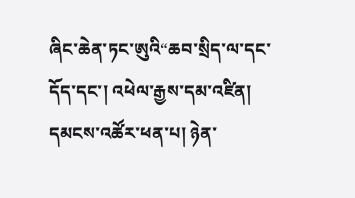ཞིང་ཆེན་ཏང་ཨུའི“ཆབ་སྲིད་ལ་དང་དོད་དང་། འཕེལ་རྒྱས་དམ་འཛིན། དམངས་འཚོར་ཕན་པ། ཉེན་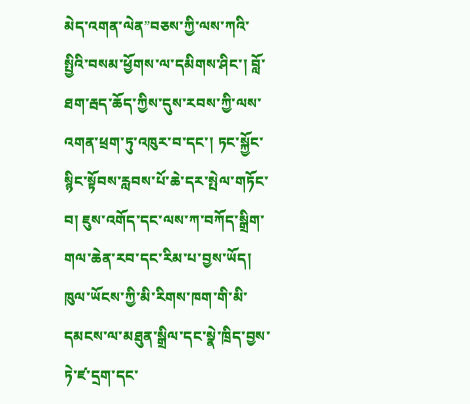མེད་འགན་ལེན”བཅས་ཀྱི་ལས་ཀའི་སྤྱིའི་བསམ་ཕྱོགས་ལ་དམིགས་ཤིང་། བློ་ཐག་རྦད་ཆོད་ཀྱིས་དུས་རབས་ཀྱི་ལས་འགན་ཕྲག་ཏུ་འཁུར་བ་དང་། ཏང་སྐྱོང་སྙིང་སྟོབས་རླབས་པོ་ཆེ་དར་སྤེལ་གཏོང་བ། ཇུས་འགོད་དང་ལས་ཀ་བཀོད་སྒྲིག་གལ་ཆེན་རབ་དང་རིམ་པ་བྱས་ཡོད། ཁུལ་ཡོངས་ཀྱི་མི་རིགས་ཁག་གི་མི་དམངས་ལ་མཐུན་སྒྲིལ་དང་སྣེ་ཁྲིད་བྱས་ཏེ་ཛ་དྲག་དང་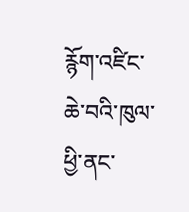རྙོག་འཛིང་ཆེ་བའི་ཁུལ་ཕྱི་ནང་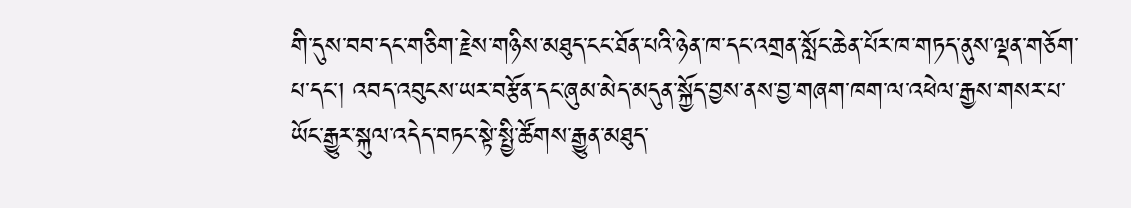གི་དུས་བབ་དང་གཅིག་རྗེས་གཉིས་མཐུད་ངང་ཐོན་པའི་ཉེན་ཁ་དང་འགྲན་སློང་ཆེན་པོར་ཁ་གཏད་ནུས་ལྡན་གཅོག་པ་དང་། འབད་འབུངས་ཡར་བརྩོན་དང་ཞུམ་མེད་མདུན་སྐྱོད་བྱས་ནས་བྱ་གཞག་ཁག་ལ་འཕེལ་རྒྱས་གསར་པ་ཡོང་རྒྱུར་སྐུལ་འདེད་བཏང་སྟེ་སྤྱི་ཚོགས་རྒྱུན་མཐུད་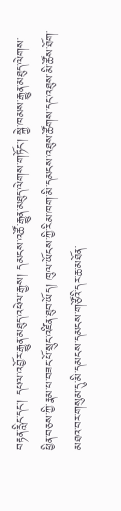བརྟན་རླིང་དང་། དཔལ་འབྱོར་རྒྱུན་མཐུད་འཕེལ་རྒྱས། དམངས་འཚོ་རྒྱུན་མཐུད་ལེགས་གཏོང་། སྐྱེ་ཁམས་རྒྱུན་མཐུད་ལེགས་ཕྱིན་བཅས་ཀྱི་རྣམ་པ་བཟང་པོ་སྲུང་འཛིན་ཐུབ་ཡོད། ཁུལ་ཡོངས་ཀྱི་རིམ་ཁག་མི་དམངས་འཐུས་ཚོགས་དང་འཐུས་མི་ཚོས་ཐོག་མཐའ་བར་གསུམ་དུ་མི་དམངས་དམངས་གཙོའི་དར་ཆ་མཐོན་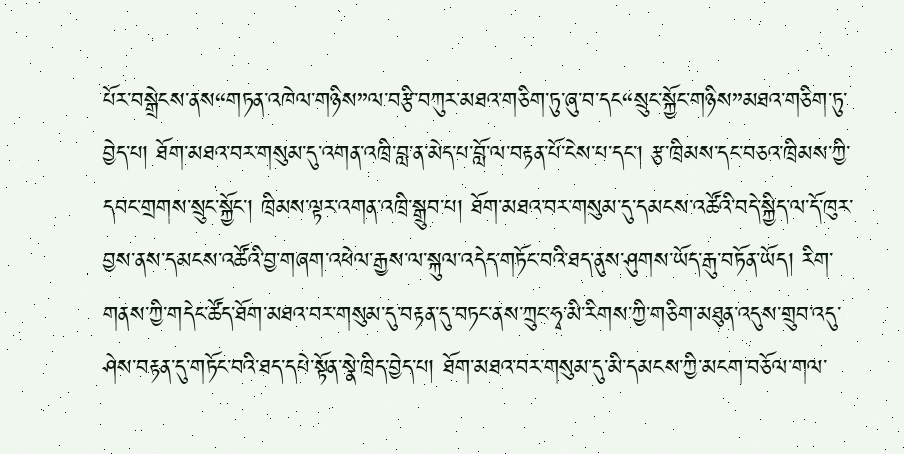པོར་བསྒྲེངས་ནས“གཏན་འཁེལ་གཉིས”ལ་བརྩི་བཀུར་མཐའ་གཅིག་ཏུ་ཞུ་བ་དང“སྲུང་སྐྱོང་གཉིས”མཐའ་གཅིག་ཏུ་བྱེད་པ། ཐོག་མཐའ་བར་གསུམ་དུ་འགན་འཁྲི་བླ་ན་མེད་པ་བློ་ལ་བརྟན་པོ་ངེས་པ་དང་། རྩ་ཁྲིམས་དང་བཅའ་ཁྲིམས་ཀྱི་དབང་གྲགས་སྲུང་སྐྱོང་། ཁྲིམས་ལྟར་འགན་འཁྲི་སྒྲུབ་པ། ཐོག་མཐའ་བར་གསུམ་དུ་དམངས་འཚོའི་བདེ་སྐྱིད་ལ་དོ་ཁུར་བྱས་ནས་དམངས་འཚོའི་བྱ་གཞག་འཕེལ་རྒྱས་ལ་སྐུལ་འདེད་གཏོང་བའི་ཐད་ནུས་ཤུགས་ཡོད་རྒུ་བཏོན་ཡོད། རིག་གནས་ཀྱི་གདེང་ཚོད་ཐོག་མཐའ་བར་གསུམ་དུ་བརྟན་དུ་བཏང་ནས་ཀྲུང་ཧྭ་མི་རིགས་ཀྱི་གཅིག་མཐུན་འདུས་གྲུབ་འདུ་ཤེས་བརྟན་དུ་གཏོང་བའི་ཐད་དཔེ་སྟོན་སྣེ་ཁྲིད་བྱེད་པ། ཐོག་མཐའ་བར་གསུམ་དུ་མི་དམངས་ཀྱི་མངག་བཅོལ་གལ་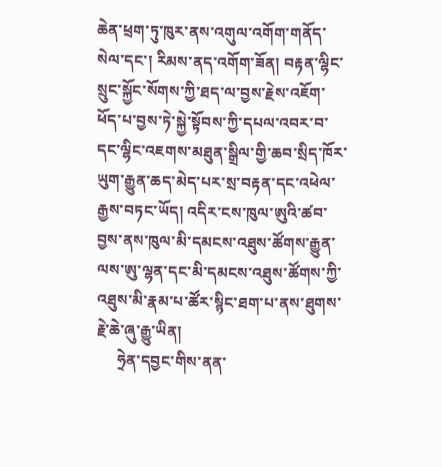ཆེན་ཕྲག་ཏུ་ཁུར་ནས་འགུལ་འགོག་གནོད་སེལ་དང་། རིམས་ནད་འགོག་ཟོན། བརྟན་ལྷིང་སྲུང་སྐྱོང་སོགས་ཀྱི་ཐད་ལ་བྱས་རྗེས་འཇོག་ཕོད་པ་བྱས་ཏེ་སྐྱེ་སྟོབས་ཀྱི་དཔལ་འབར་བ་དང་ལྷིང་འཇགས་མཐུན་སྒྲིལ་གྱི་ཆབ་སྲིད་ཁོར་ཡུག་རྒྱུན་ཆད་མེད་པར་སྲ་བརྟན་དང་འཕེལ་རྒྱས་བཏང་ཡོད། འདིར་ངས་ཁུལ་ཨུའི་ཚབ་བྱས་ནས་ཁུལ་མི་དམངས་འཐུས་ཚོགས་རྒྱུན་ལས་ཨུ་ལྷན་དང་མི་དམངས་འཐུས་ཚོགས་ཀྱི་འཐུས་མི་རྣམ་པ་ཚོར་སྙིང་ཐག་པ་ནས་ཐུགས་རྗེ་ཆེ་ཞུ་རྒྱུ་ཡིན།
     ཧྲེན་དབྱང་གིས་ནན་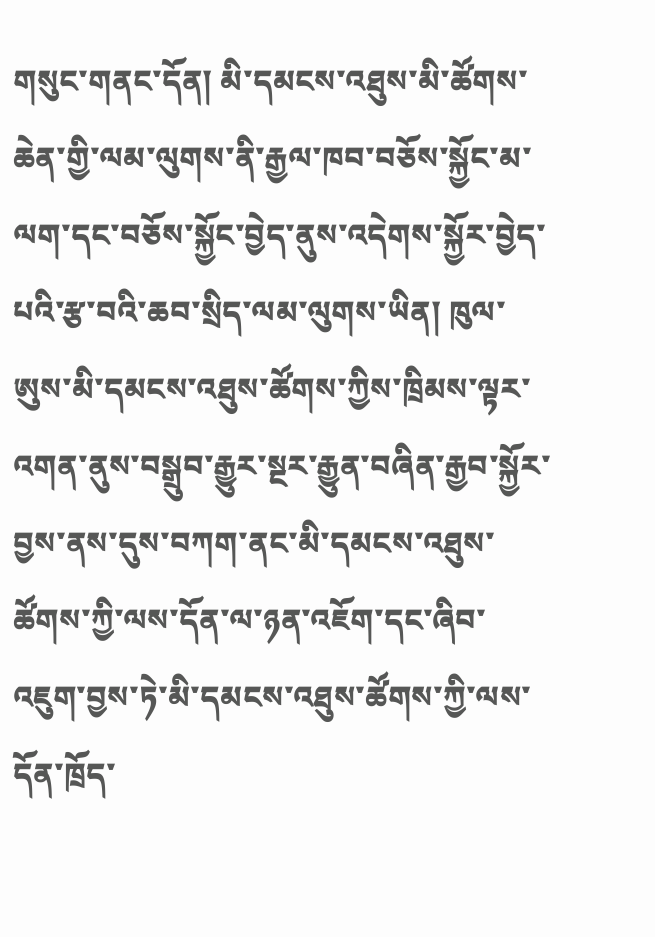གསུང་གནང་དོན། མི་དམངས་འཐུས་མི་ཚོགས་ཆེན་གྱི་ལམ་ལུགས་ནི་རྒྱལ་ཁབ་བཅོས་སྐྱོང་མ་ལག་དང་བཅོས་སྐྱོང་བྱེད་ནུས་འདེགས་སྐྱོར་བྱེད་པའི་རྩ་བའི་ཆབ་སྲིད་ལམ་ལུགས་ཡིན། ཁུལ་ཨུས་མི་དམངས་འཐུས་ཚོགས་ཀྱིས་ཁྲིམས་ལྟར་འགན་ནུས་བསྒྲུབ་རྒྱུར་སྔར་རྒྱུན་བཞིན་རྒྱབ་སྐྱོར་བྱས་ནས་དུས་བཀག་ནང་མི་དམངས་འཐུས་ཚོགས་ཀྱི་ལས་དོན་ལ་ཉན་འཇོག་དང་ཞིབ་འཇུག་བྱས་ཏེ་མི་དམངས་འཐུས་ཚོགས་ཀྱི་ལས་དོན་ཁྲོད་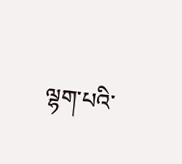ལྷག་པའི་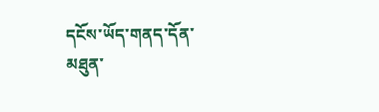དངོས་ཡོད་གནད་དོན་མཐུན་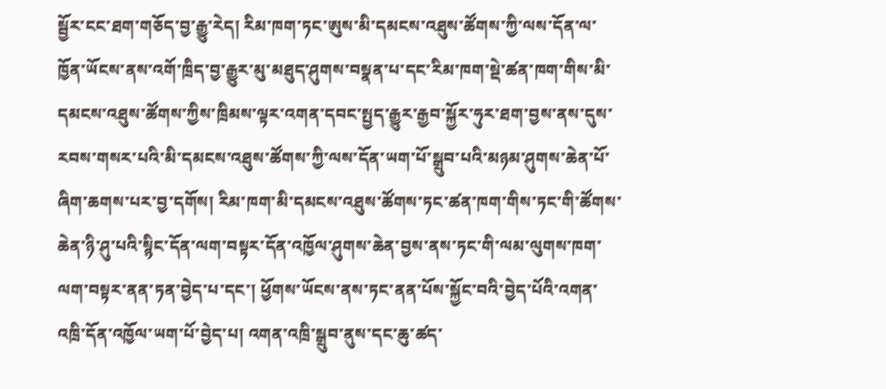སྦྱོར་ངང་ཐག་གཅོད་བྱ་རྒྱུ་རེད། རིམ་ཁག་ཏང་ཨུས་མི་དམངས་འཐུས་ཚོགས་ཀྱི་ལས་དོན་ལ་ཁྱོན་ཡོངས་ནས་འགོ་ཁྲིད་བྱ་རྒྱུར་མུ་མཐུད་ཤུགས་བསྣན་པ་དང་རིམ་ཁག་སྡེ་ཚན་ཁག་གིས་མི་དམངས་འཐུས་ཚོགས་ཀྱིས་ཁྲིམས་ལྟར་འགན་དབང་སྤྱད་རྒྱུར་རྒྱབ་སྐྱོར་ཧུར་ཐག་བྱས་ནས་དུས་རབས་གསར་པའི་མི་དམངས་འཐུས་ཚོགས་ཀྱི་ལས་དོན་ཡག་པོ་སྒྲུབ་པའི་མཉམ་ཤུགས་ཆེན་པོ་ཞིག་ཆགས་པར་བྱ་དགོས། རིམ་ཁག་མི་དམངས་འཐུས་ཚོགས་ཏང་ཚན་ཁག་གིས་ཏང་གི་ཚོགས་ཆེན་ཉི་ཤུ་པའི་སྙིང་དོན་ལག་བསྟར་དོན་འཁྱོལ་ཤུགས་ཆེན་བྱས་ནས་ཏང་གི་ལམ་ལུགས་ཁག་ལག་བསྟར་ནན་ཏན་བྱེད་པ་དང་། ཕྱོགས་ཡོངས་ནས་ཏང་ནན་པོས་སྐྱོང་བའི་བྱེད་པོའི་འགན་འཁྲི་དོན་འཁྱོལ་ཡག་པོ་བྱེད་པ། འགན་འཁྲི་སྒྲུབ་ནུས་དང་ཆུ་ཚད་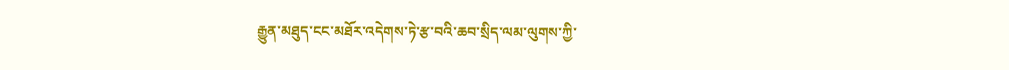རྒྱུན་མཐུད་ངང་མཐོར་འདེགས་ཏེ་རྩ་བའི་ཆབ་སྲིད་ལམ་ལུགས་ཀྱི་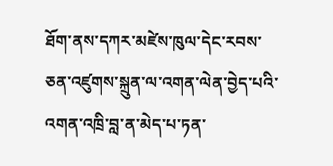ཐོག་ནས་དཀར་མཛེས་ཁུལ་དེང་རབས་ཅན་འཛུགས་སྐྲུན་ལ་འགན་ལེན་བྱེད་པའི་འགན་འཁྲི་བླ་ན་མེད་པ་ཏན་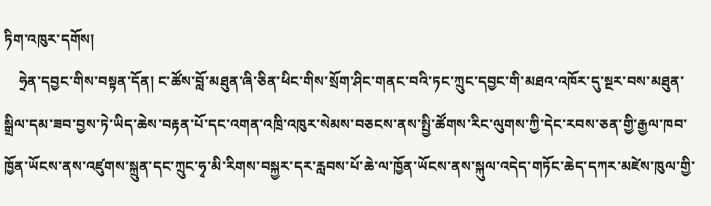ཏིག་འཁུར་དགོས།
    ཧྲེན་དབྱང་གིས་བསྟན་དོན། ང་ཚོས་བློ་མཐུན་ཞི་ཅིན་ཕིང་གིས་སྲོག་ཤིང་གནང་བའི་ཏང་ཀྲུང་དབྱང་གི་མཐའ་འཁོར་དུ་སྔར་བས་མཐུན་སྒྲིལ་དམ་ཟབ་བྱས་ཏེ་ཡིད་ཆེས་བརྟན་པོ་དང་འགན་འཁྲི་འཁུར་སེམས་བཅངས་ནས་སྤྱི་ཚོགས་རིང་ལུགས་ཀྱི་དེང་རབས་ཅན་གྱི་རྒྱལ་ཁབ་ཁྱོན་ཡོངས་ནས་འཛུགས་སྐྲུན་དང་ཀྲུང་ཧྭ་མི་རིགས་བསྐྱར་དར་རླབས་པོ་ཆེ་ལ་ཁྱོན་ཡོངས་ནས་སྐུལ་འདེད་གཏོང་ཆེད་དཀར་མཛེས་ཁུལ་གྱི་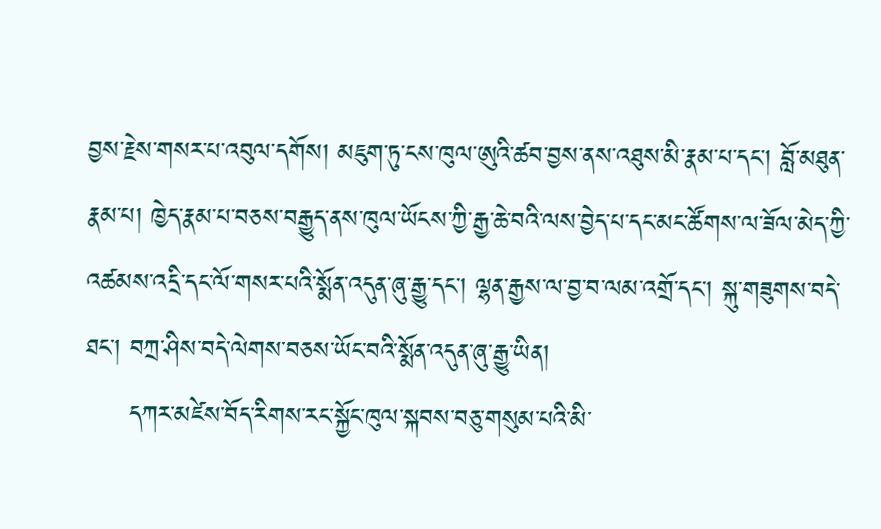བྱས་རྗེས་གསར་པ་འབུལ་དགོས། མཇུག་ཏུ་ངས་ཁུལ་ཨུའི་ཚབ་བྱས་ནས་འཐུས་མི་རྣམ་པ་དང་། བློ་མཐུན་རྣམ་པ། ཁྱེད་རྣམ་པ་བཅས་བརྒྱུད་ནས་ཁུལ་ཡོངས་ཀྱི་རྒྱ་ཆེ་བའི་ལས་བྱེད་པ་དང་མང་ཚོགས་ལ་ཟོལ་མེད་ཀྱི་འཚམས་འདྲི་དང་ལོ་གསར་པའི་སྨོན་འདུན་ཞུ་རྒྱུ་དང་། ལྷན་རྒྱས་ལ་བྱ་བ་ལམ་འགྲོ་དང་། སྐུ་གཟུགས་བདེ་ཐང་། བཀྲ་ཤིས་བདེ་ལེགས་བཅས་ཡོང་བའི་སྨོན་འདུན་ཞུ་རྒྱུ་ཡིན།
     དཀར་མཛེས་བོད་རིགས་རང་སྐྱོང་ཁུལ་སྐབས་བཅུ་གསུམ་པའི་མི་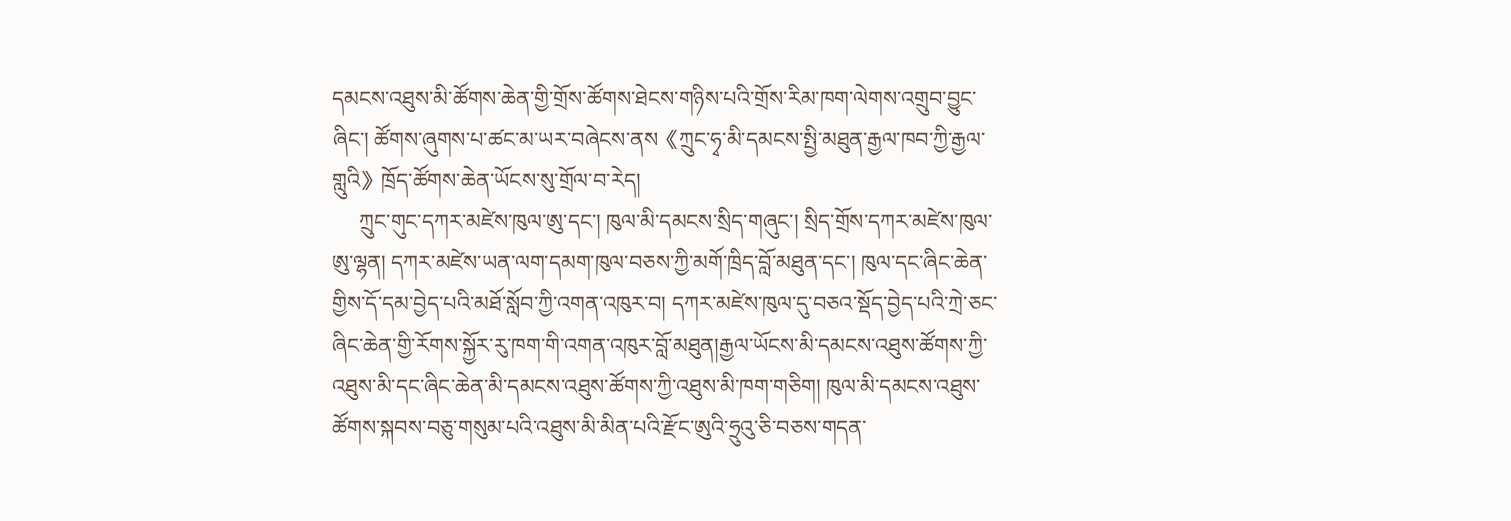དམངས་འཐུས་མི་ཚོགས་ཆེན་གྱི་གྲོས་ཚོགས་ཐེངས་གཉིས་པའི་གྲོས་རིམ་ཁག་ལེགས་འགྲུབ་བྱུང་ཞིང་། ཚོགས་ཞུགས་པ་ཚང་མ་ཡར་བཞེངས་ནས《ཀྲུང་ཧྭ་མི་དམངས་སྤྱི་མཐུན་རྒྱལ་ཁབ་ཀྱི་རྒྱལ་གླུའི》ཁྲོད་ཚོགས་ཆེན་ཡོངས་སུ་གྲོལ་བ་རེད།
     ཀྲུང་གུང་དཀར་མཛེས་ཁུལ་ཨུ་དང་། ཁུལ་མི་དམངས་སྲིད་གཞུང་། སྲིད་གྲོས་དཀར་མཛེས་ཁུལ་ཨུ་ལྷན། དཀར་མཛེས་ཡན་ལག་དམག་ཁུལ་བཅས་ཀྱི་མགོ་ཁྲིད་བློ་མཐུན་དང་། ཁུལ་དང་ཞིང་ཆེན་གྱིས་དོ་དམ་བྱེད་པའི་མཐོ་སློབ་ཀྱི་འགན་འཁུར་བ། དཀར་མཛེས་ཁུལ་དུ་བཅའ་སྡོད་བྱེད་པའི་ཀྲེ་ཅང་ཞིང་ཆེན་གྱི་རོགས་སྐྱོར་རུ་ཁག་གི་འགན་འཁུར་བློ་མཐུན།རྒྱལ་ཡོངས་མི་དམངས་འཐུས་ཚོགས་ཀྱི་འཐུས་མི་དང་ཞིང་ཆེན་མི་དམངས་འཐུས་ཚོགས་ཀྱི་འཐུས་མི་ཁག་གཅིག། ཁུལ་མི་དམངས་འཐུས་ཚོགས་སྐབས་བཅུ་གསུམ་པའི་འཐུས་མི་མིན་པའི་རྫོང་ཨུའི་ཧྲུའུ་ཅི་བཅས་གདན་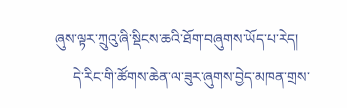ཞུས་ལྟར་ཀྲུའུ་ཞི་སྡིངས་ཆའི་ཐོག་བཞུགས་ཡོད་པ་རེད།
     དེ་རིང་གི་ཚོགས་ཆེན་ལ་ཟུར་ཞུགས་བྱེད་མཁན་གྲས་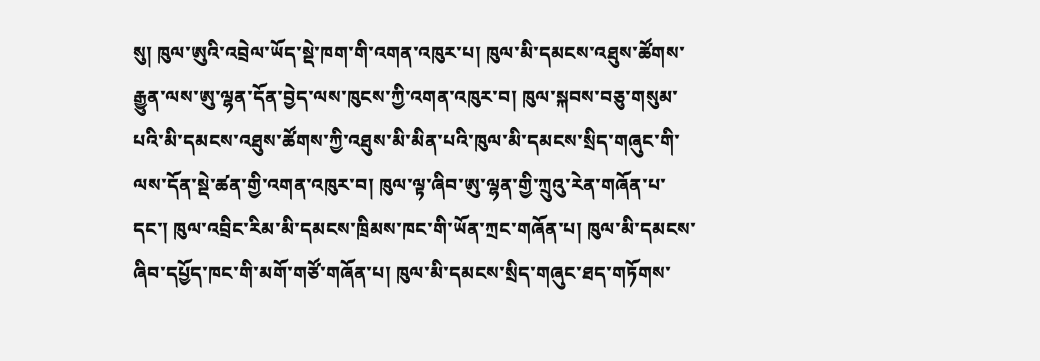སུ། ཁུལ་ཨུའི་འབྲེལ་ཡོད་སྡེ་ཁག་གི་འགན་འཁུར་པ། ཁུལ་མི་དམངས་འཐུས་ཚོགས་རྒྱུན་ལས་ཨུ་ལྷན་དོན་བྱེད་ལས་ཁུངས་ཀྱི་འགན་འཁུར་བ། ཁུལ་སྐབས་བཅུ་གསུམ་པའི་མི་དམངས་འཐུས་ཚོགས་ཀྱི་འཐུས་མི་མིན་པའི་ཁུལ་མི་དམངས་སྲིད་གཞུང་གི་ལས་དོན་སྡེ་ཚན་གྱི་འགན་འཁུར་བ། ཁུལ་ལྟ་ཞིབ་ཨུ་ལྷན་གྱི་ཀྲུའུ་རེན་གཞོན་པ་དང་། ཁུལ་འབྲིང་རིམ་མི་དམངས་ཁྲིམས་ཁང་གི་ཡོན་ཀྲང་གཞོན་པ། ཁུལ་མི་དམངས་ཞིབ་དཔྱོད་ཁང་གི་མགོ་གཙོ་གཞོན་པ། ཁུལ་མི་དམངས་སྲིད་གཞུང་ཐད་གཏོགས་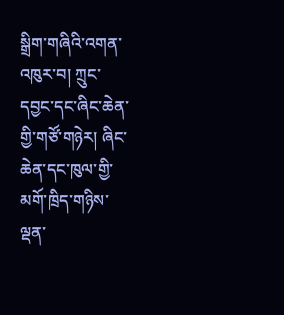སྒྲིག་གཞིའི་འགན་འཁུར་བ། ཀྲུང་དབྱང་དང་ཞིང་ཆེན་གྱི་གཙོ་གཉེར། ཞིང་ཆེན་དང་ཁུལ་གྱི་མགོ་ཁྲིད་གཉིས་ལྡན་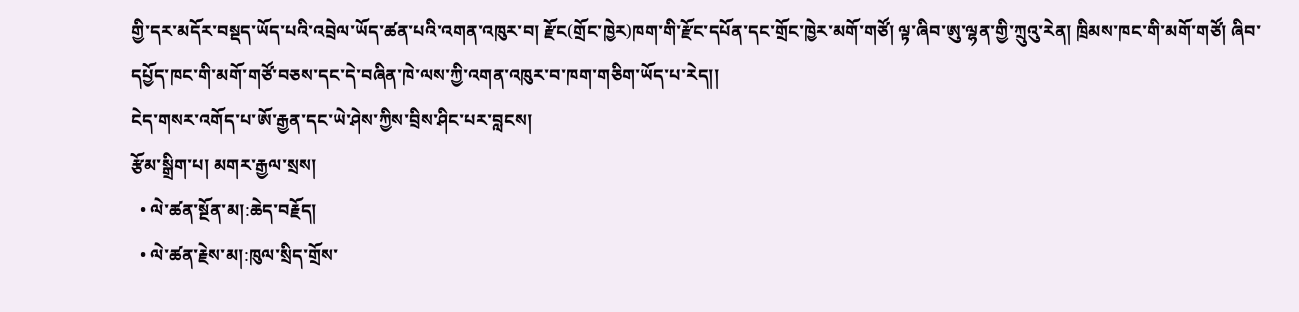གྱི་དར་མདོར་བསྡད་ཡོད་པའི་འབྲེལ་ཡོད་ཚན་པའི་འགན་འཁུར་བ། རྫོང(གྲོང་ཁྱེར)ཁག་གི་རྫོང་དཔོན་དང་གྲོང་ཁྱེར་མགོ་གཙོ། ལྟ་ཞིབ་ཨུ་ལྷན་གྱི་ཀྲུའུ་རེན། ཁྲིམས་ཁང་གི་མགོ་གཙོ། ཞིབ་དཔྱོད་ཁང་གི་མགོ་གཙོ་བཅས་དང་དེ་བཞིན་ཁེ་ལས་ཀྱི་འགན་འཁུར་བ་ཁག་གཅིག་ཡོད་པ་རེད།།
ངེད་གསར་འགོད་པ་ཨོ་རྒྱན་དང་ཡེ་ཤེས་ཀྱིས་བྲིས་ཤིང་པར་བླངས།
རྩོམ་སྒྲིག་པ། མགར་རྒྱལ་སྲས།
  • ལེ་ཚན་སྔོན་མ།:ཆེད་བརྗོད།
  • ལེ་ཚན་རྗེས་མ།:ཁུལ་སྲིད་གྲོས་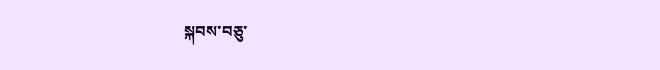སྐབས་བཅུ་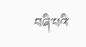བཞི་པའི་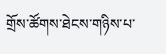གྲོས་ཚོགས་ཐེངས་གཉིས་པ་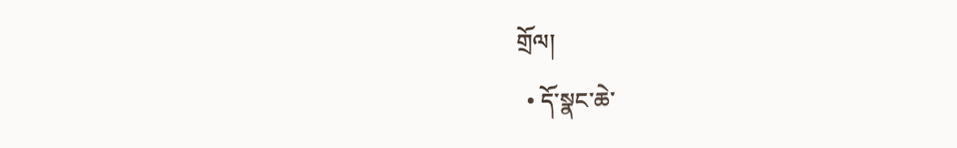གྲོལ།
  • དོ་སྣང་ཆེ་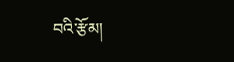བའི་རྩོམ།